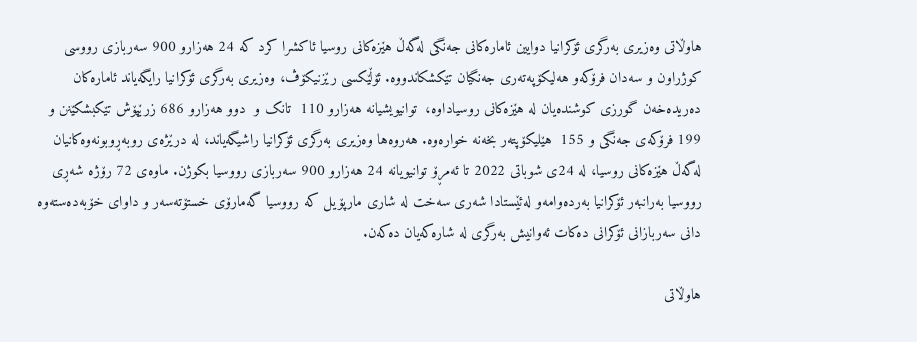هاوڵاتى وه‌زیرى به‌رگرى ئۆکرانیا دوایین ئاماره‌کانى جه‌نگى له‌گه‌ڵ هێزه‌کانى روسیا ئاکشرا کرد که‌ 24 هه‌زارو 900 سه‌ربازى رووسى کوژراون و سه‌دان فرۆکه‌و هه‌لیکۆپه‌ته‌رى جه‌نگیان تێکشکاندووه‌. ئۆڵێکسى رێزنیکۆڤ، وه‌زیرى به‌رگرى ئۆکرانیا رایگه‌یاند ئاماره‌کان ده‌ریده‌خه‌ن گورزى کوشنده‌یان له‌ هێزه‌کانى روسیاداوه‌،  توانیویشیانه‌ هه‌زارو 110  تانک و  دوو هه‌زارو 686 زرێپۆش تێکبشکێنن و 199 فرۆکه‌ى جه‌نگى و 155  هێلیکۆپته‌ر بخه‌نه‌ خواره‌وه‌. هه‌روه‌ها وه‌زیرى به‌رگرى ئۆکرانیا راشیگه‌یاند، له‌ درێژه‌ى روبه‌ڕوبونه‌وه‌کانیان له‌گه‌ڵ هێزه‌کانى روسیا، له‌ 24ى شوباتى 2022 تا ئه‌مڕۆ توانیویانه‌ 24 هه‌زارو 900 سه‌ربازى رووسیا بکوژن. ماوه‌ى 72 رۆژه‌ شه‌ڕى رووسیا به‌رانبه‌ر ئۆکرانیا به‌رده‌وامه‌و له‌ئێستادا شه‌رى سه‌خت له‌ شارى مارپۆیل که‌ رووسیا گه‌مارۆى خستۆته‌سه‌ر و داواى خۆبه‌ده‌سته‌وه‌ دانى سه‌ربازانى ئۆکرانی ده‌کات ئه‌وانیش به‌رگرى له‌ شاره‌که‌یان ده‌که‌ن.

هاوڵاتى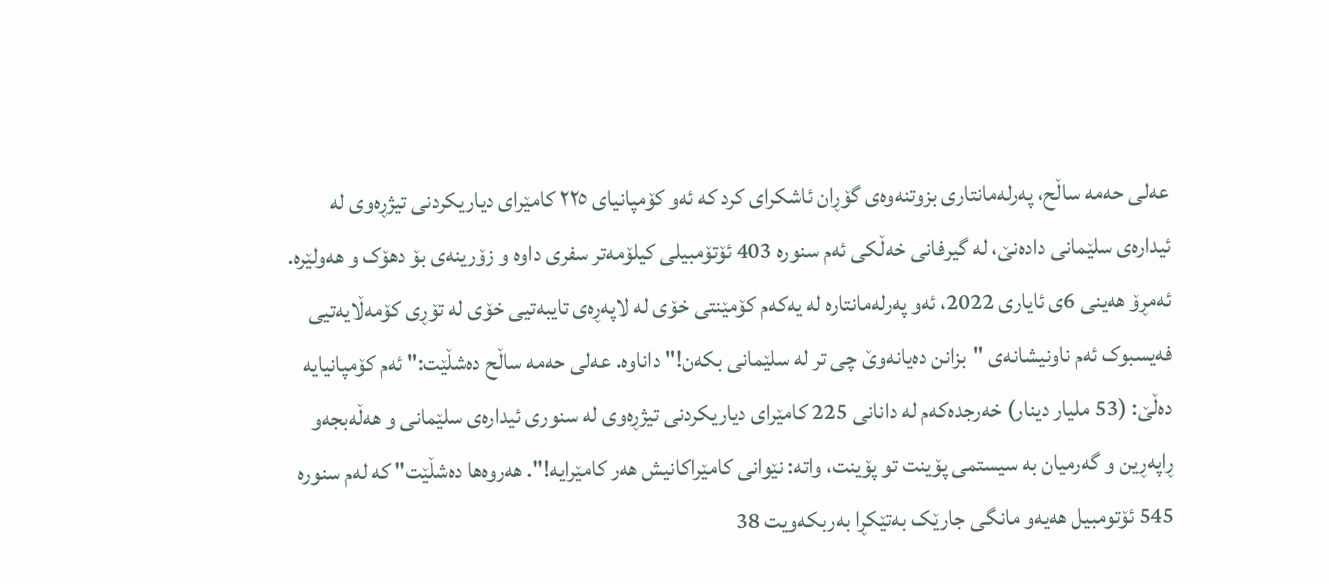عه‌لى حه‌مه‌ ساڵح، په‌رله‌مانتارى بزوتنه‌وه‌ى گۆڕان ئاشکراى کرد که‌ ئه‌و کۆمپانیاى ٢٢٥ کامێراى دیاریکردنى تیژڕه‌وى له‌ ئیداره‌ى سلێمانى داده‌نێ، له‌ گیرفانى خه‌ڵکى ئه‌م سنوره‌ 403 ئۆتۆمبیلى کیلۆمه‌تر سفرى داوه‌ و زۆرینه‌ى بۆ دهۆک و هه‌ولێره‌. ئه‌مڕۆ هه‌ینى 6ى ئایارى 2022، ئه‌و په‌رله‌مانتاره‌ له‌ یه‌که‌م کۆمێنتى خۆى له‌ لاپه‌ڕه‌ى تایبه‌تیى خۆى له‌ تۆڕى کۆمه‌ڵایه‌تیى فه‌یسبوک ئه‌م ناونیشانه‌ى "بزانن ده‌یانه‌وێ چى تر له‌ سلێمانى بکه‌ن!" داناوه‌. عه‌لى حه‌مه‌ ساڵح ده‌شڵێت:" ئه‌م کۆمپانیایه‌ ده‌ڵێ: (53 ملیار دینار) خه‌رجده‌که‌م له‌ دانانى 225 کامێراى دیاریکردنى تیژڕه‌وى له‌ سنورى ئیداره‌ى سلێمانى و هه‌ڵه‌بجه‌و ڕاپه‌ڕین و گه‌رمیان به‌ سیستمى پۆینت تو پۆینت، واته‌: نێوانى کامێراکانیش هه‌ر کامێرایه‌!". هه‌روه‌ها ده‌شڵێت" که‌ له‌م سنوره‌ 545 ئۆتومبیل هه‌یه‌و مانگى جارێک به‌تێکڕا به‌ربکه‌ویت 38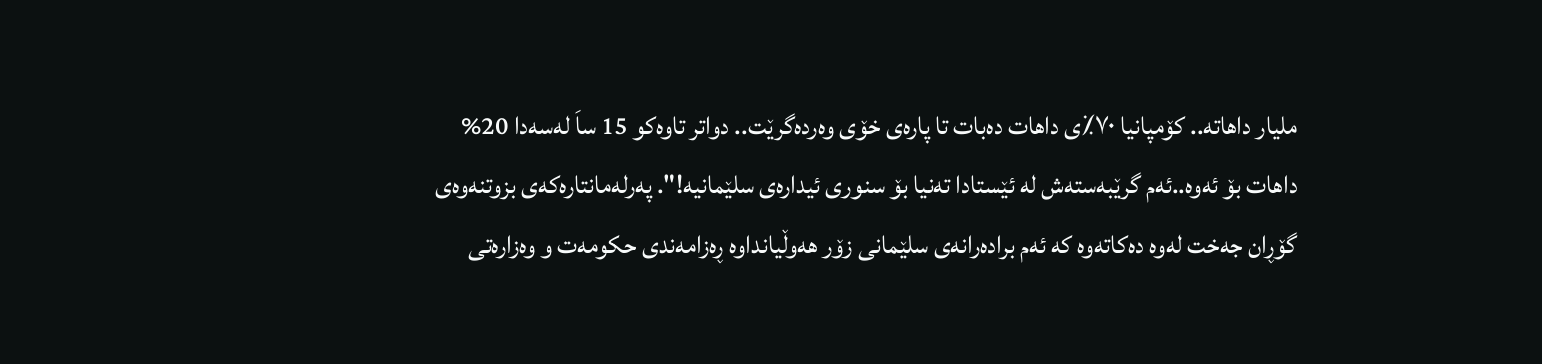ملیار داهاته‌.. کۆمپانیا ٧٠٪ى داهات ده‌بات تا پاره‌ى خۆى وه‌رده‌گرێت.. دواتر تاوه‌کو 15 ساَ له‌سه‌دا 20% داهات بۆ ئه‌وه‌..ئه‌م گرێبه‌سته‌ش له‌ ئێستادا ته‌نیا بۆ سنورى ئیداره‌ى سلێمانیه‌!". په‌رله‌مانتاره‌که‌ى بزوتنه‌وه‌ى گۆڕان جه‌خت له‌وه‌ ده‌کاته‌وه‌ که‌ ئه‌م براده‌رانه‌ى سلێمانى زۆر هه‌وڵیانداوه‌ ڕه‌زامه‌ندى حکومه‌ت و وه‌زاره‌تى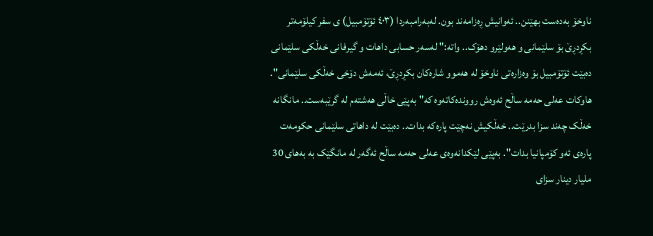ناوخۆ به‌ده‌ست بهێنن.. ئه‌وانیش ڕه‌زامه‌ند بون. له‌به‌رامبه‌ردا (٤٠٣ ئۆتۆمبیل) ى سفر کیلۆمه‌تر بکڕدڕێ بۆ سلێمانى و هه‌ولێرو دهۆک.. واته‌:" له‌سه‌ر حسابى داهات و گیرفانى خه‌ڵکى سلێمانى ده‌بێت ئۆتۆمبیل بۆ وه‌زاره‌تى ناوخۆ له‌ هه‌موو شاره‌کان بکڕدڕێ، ئه‌مه‌ش دۆخى خه‌ڵکى سلێمانی". هاوکات عه‌لى حه‌مه‌ ساڵح ئه‌وه‌ش روونده‌کاته‌وه‌ که‌" به‌پێى خاڵى هه‌شته‌م له‌ گرێبه‌ست.. مانگانه‌ خه‌ڵک چه‌ند سزا بدرێت.. خه‌ڵکیش نه‌چێت پاره‌که‌ بدات.. ده‌بێت له‌ داهاتى سلێمانى حکومه‌ت پاره‌ى ئه‌و کۆمپانیا بدات". به‌پێى لێکدانه‌وه‌ى عه‌لى حه‌مه‌ ساڵح ئه‌گه‌ر له‌ مانگێک به‌ به‌هاى 30 ملیار دینار سزاى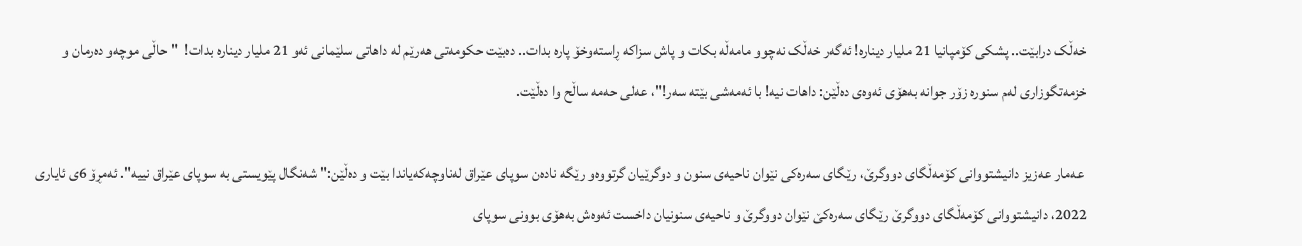خه‌ڵک درابێت.. پشکى کۆمپانیا 21 ملیار دیناره‌! ئه‌گه‌ر خه‌ڵک نه‌چوو مامه‌ڵه‌ بکات و پاش سزاکه‌ ڕاسته‌وخۆ پاره‌ بدات.. ده‌بێت حکومه‌تى هه‌رێم له‌ داهاتى سلێمانى ئه‌و 21 ملیار دیناره‌ بدات!  "حاڵى موچه‌و ده‌رمان و خزمه‌تگوزارى له‌م سنوره‌ زۆر جوانه‌ به‌هۆى ئه‌وه‌ى ده‌ڵێن: داهات نیه‌! با ئه‌مه‌شى بێته‌ سه‌ر!"، عه‌لى حه‌مه‌ ساڵح وا ده‌ڵێت.

 عه‌مار عه‌زیز دانیشتووانى کۆمه‌ڵگاى دووگرێ، رێگاى سه‌ره‌کى نێوان ناحیه‌ى سنون و دوگرێیان گرتووه‌و رێگه‌ ناده‌ن سوپاى عێراق له‌ناوچه‌که‌یاندا بێت و ده‌ڵێن:" شه‌نگال پێویستى به‌ سوپاى عێراق نییه‌". ئه‌مڕۆ 6ى ئایارى 2022، دانیشتووانى کۆمه‌ڵگاى دووگرێ رێگاى سه‌ره‌کێ نێوان دووگرێ و ناحیه‌ى سنونیان داخست ئه‌وه‌ش به‌هۆى بوونى سوپاى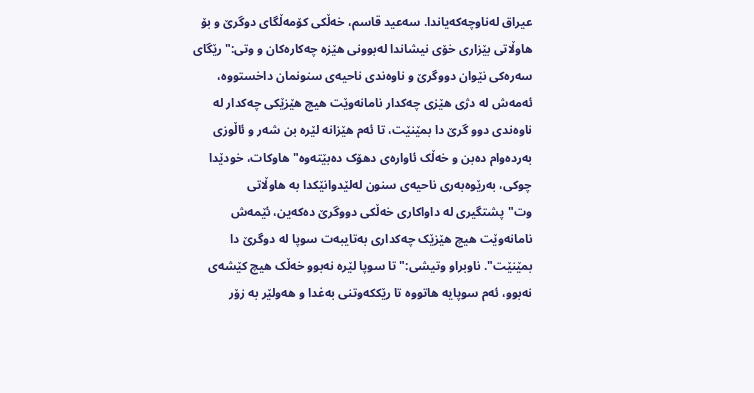عیراق له‌ناوچه‌که‌یاندا. سه‌عید قاسم، خه‌ڵکى کۆمه‌ڵگاى دوگرێ و بۆ هاوڵاتى بێزارى خۆى نیشاندا له‌بوونى هێزه‌ چه‌کاره‌کان و وتى:" رێگاى سه‌ره‌کى نێوان دووگرێ و ناوه‌ندى ناحیه‌ى سنونمان داخستووه‌، ئه‌مه‌ش له‌ دژى هێزى چه‌کدار نامانه‌وێت هیچ هێزێکى چه‌کدار له‌ ناوه‌ندى دوو گرێ دا بمێنێت، تا ئه‌م هێزانه‌ لێره‌ بن شه‌ر و ئاڵوزى به‌رده‌وام ده‌بن و خه‌ڵک ئاواره‌ى دهۆک ده‌بێته‌وه‌" هاوکات، خودێدا چوکی، به‌رێوه‌به‌رى ناحیه‌ى سنون له‌لێدوانێکدا به‌ هاوڵاتى وت"پشتگیرى له‌ داواکارى خه‌ڵکى دووگرێ ده‌که‌ین، ئێمه‌ش نامانه‌وێت هیچ هێزێک چه‌کدارى به‌تایبه‌ت سوپا له‌ دوگرێ دا بمێنێت". ناوبراو وتیشى:" تا سوپا لێره‌ نه‌بوو خه‌ڵک هیچ کێشه‌ى نه‌بوو، ئه‌م سوپایه‌ هاتووه‌ تا رێککه‌وتنى به‌غدا و هه‌ولێر به‌ زۆر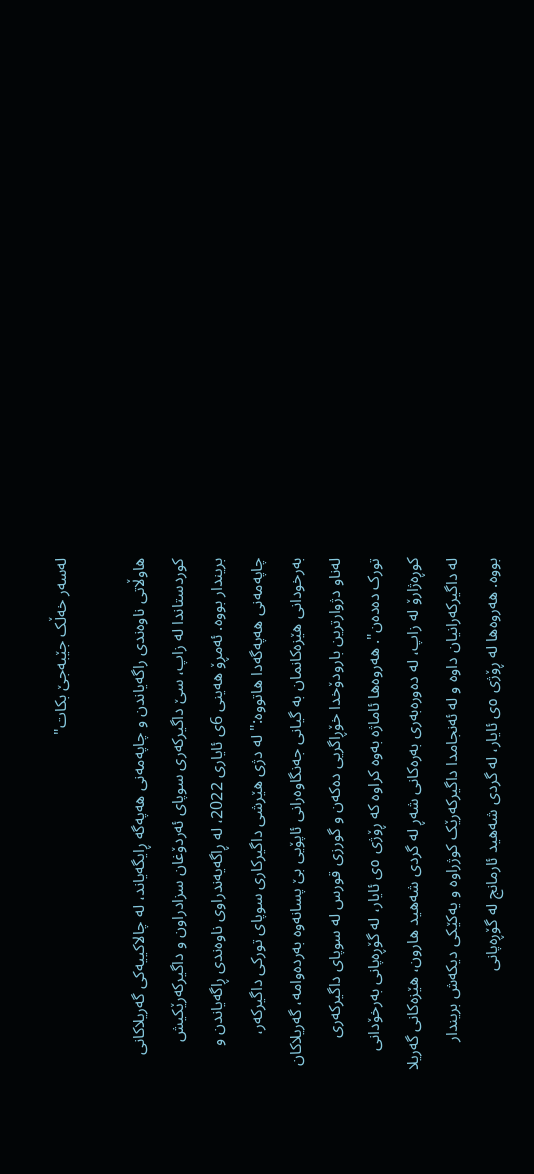له‌سه‌ر خه‌ڵک جێبه‌جێ بکات"

هاوڵاتى ناوه‌ندى راگه‌یاندن و چاپه‌مه‌نى هه‌په‌گه‌ ڕایگه‌یاند، له‌ چالاکییه‌کى گه‌ریلاکانى کوردستاندا له‌ زاپ، سێ داگیرکه‌رى سوپاى ئه‌ردۆغان سزادراون و داگیرکه‌رێکیش بریندار بووه‌. ئه‌مڕۆ هه‌ینى 6ى ئایارى 2022، له‌ ڕاگه‌یه‌ندراوى ناوه‌ندى ڕاگه‌یاندن و چاپه‌مه‌نى هه‌په‌گه‌دا هاتووه‌:" له‌ دژى هێرشى داگیرکارى سوپاى تورکى داگیرکه‌ر، به‌رخودانى هێزه‌کانمان به‌ گیانى جه‌نگاوه‌رانى ئاپۆیى بێ پسانه‌وه‌ به‌رده‌وامه‌، گه‌ریلاکان له‌ناو دژوارترین بارودۆخدا خۆڕاگریى ده‌که‌ن و گورزى قورس له‌ سوپاى داگیرکه‌رى تورک ده‌ده‌ن". هه‌روه‌ها ئاماژه‌ به‌وه‌ کراوه‌ که‌ ڕۆژى ٥ى ئایار، له‌ گۆڕه‌پانى به‌رخۆدانى کوڕه‌ژارۆ له‌ زاپ، له‌ ده‌وره‌به‌رى به‌ره‌کانى شه‌ڕ له‌ گردى شه‌هید هارون، هێزه‌کانى گه‌ریلا له‌ داگیرکه‌رانیان داوه‌ و له‌ ئه‌نجامدا داگیرکه‌رێک کوژراوه‌ و یه‌کێکى دیکه‌ش بریندار بووه‌. هه‌روه‌ها له‌ ڕۆژى ٥ى ئایار، له‌ گردى شه‌هید ئارمانج له‌ گۆڕه‌پانى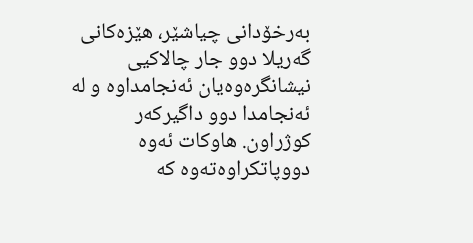به‌رخۆدانى چیاشێر، هێزه‌کانى گه‌ریلا دوو جار چالاکیى نیشانگره‌وه‌یان ئه‌نجامداوه‌ و له‌ ئه‌نجامدا دوو داگیرکه‌ر کوژراون. هاوکات ئه‌وه‌ دووپاتکراوه‌ته‌وه‌ که‌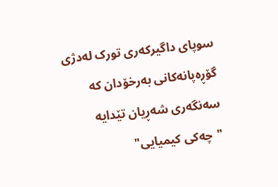سوپاى داگیرکه‌رى تورک له‌دژى گۆڕه‌پانه‌کانى به‌رخۆدان که‌ سه‌نگه‌رى شه‌ڕیان تێدایه‌ "چه‌کى کیمیایى"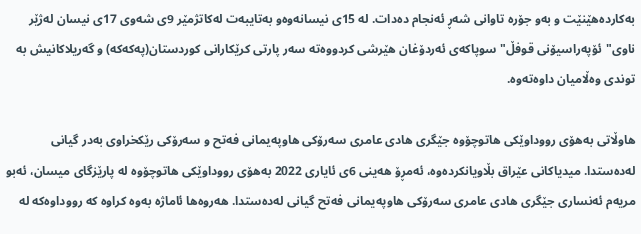به‌کارده‌هێنێت و به‌و جۆره‌ تاوانى شه‌ڕ ئه‌نجام ده‌دات. له‌ 15ى نیسانه‌وه‌و به‌تایبه‌ت له‌کاتژمێر 9ى شه‌وى 17ى نیسان له‌ژێر ناوى"ئۆپه‌راسیۆنى قوفڵ" سوپاکه‌ى ئه‌ردۆغان هێرشى کردووه‌ته‌ سه‌ر پارتى کرێکارانى کوردستان(په‌که‌که‌) و گه‌ریلاکانیش به‌ توندى وه‌ڵامیان داوه‌ته‌وه‌.

هاوڵاتى به‌هۆى رووداوێکى هاتوچۆوه‌ جێگرى هادى عامرى سه‌رۆکى هاوپه‌یمانى فه‌تح و سه‌رۆکى رێکخراوى به‌در گیانى له‌ده‌ستدا. میدیاکانى عێراق بڵاویانکرده‌وه‌، ئه‌مڕۆ هه‌ینى 6ى ئایارى 2022 به‌هۆى رووداوێکى هاتوچۆوه‌ له‌ پارێزگاى میسان، ئه‌بو مریه‌م ئه‌نسارى جێگرى هادى عامرى سه‌رۆکى هاوپه‌یمانى فه‌تح گیانى له‌ده‌ستدا. هه‌روه‌ها ئاماژه‌ به‌وه‌ کراوه‌ که‌ رووداوه‌که‌ له‌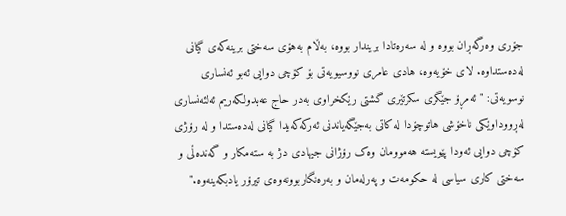جۆرى وه‌رگه‌ڕان بووه‌ و له‌ سه‌ره‌تادا بریندار بووه‌، به‌ڵام به‌هۆى سه‌ختى برینه‌که‌ى گیانى له‌ده‌ستداوه‌. لاى خۆیه‌وه‌، هادى عامرى نووسیویه‌تی بۆ کۆچى دوایى ئه‌بو ئه‌نسارى نوسویه‌تى: "ئه‌مڕۆ جێگرى سکرتێرى گشتى رێکخراوى به‌در حاج عه‌بدولکه‌ریم ئه‌لئه‌نسارى له‌ڕووداوێکى ناخۆشى هاتوچۆدا له‌ کاتى به‌جێگه‌یاندنى ئه‌رکه‌که‌یدا گیانى له‌ده‌ستدا و له‌ رۆژى کۆچى دوایى ئه‌ودا پێویسته‌ هه‌موومان وه‌ک رۆژانى جیهادى دژ به‌ سته‌مکار و گه‌نده‌ڵى و سه‌ختى کارى سیاسى له‌ حکومه‌ت و په‌رله‌مان و به‌ره‌نگاربوونه‌وه‌ى تیرۆر یادبکه‌ینه‌وه‌."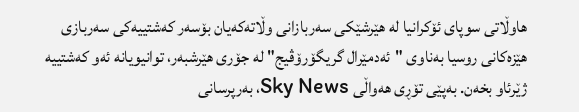هاوڵاتى سوپاى ئۆکرانیا له‌ هێرشێکى سه‌ربازانى وڵاته‌که‌یان بۆسه‌ر که‌شتییه‌کى سه‌ربازى هێزه‌کانى روسیا به‌ناوى "ئه‌دمێرال گریگۆرۆڤیج" له‌ جۆرى هێرشبه‌ر، توانیویانه‌ ئه‌و که‌شتییه‌ ژێرئاو بخه‌ن. به‌پێى تۆڕى هه‌واڵى Sky News، به‌رپرسانى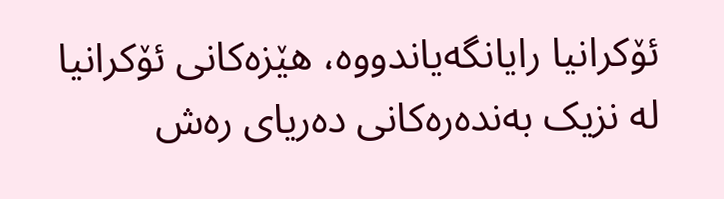ئۆکرانیا رایانگه‌یاندووه‌، هێزه‌کانى ئۆکرانیا له‌ نزیک به‌نده‌ره‌کانى ده‌ریاى ره‌ش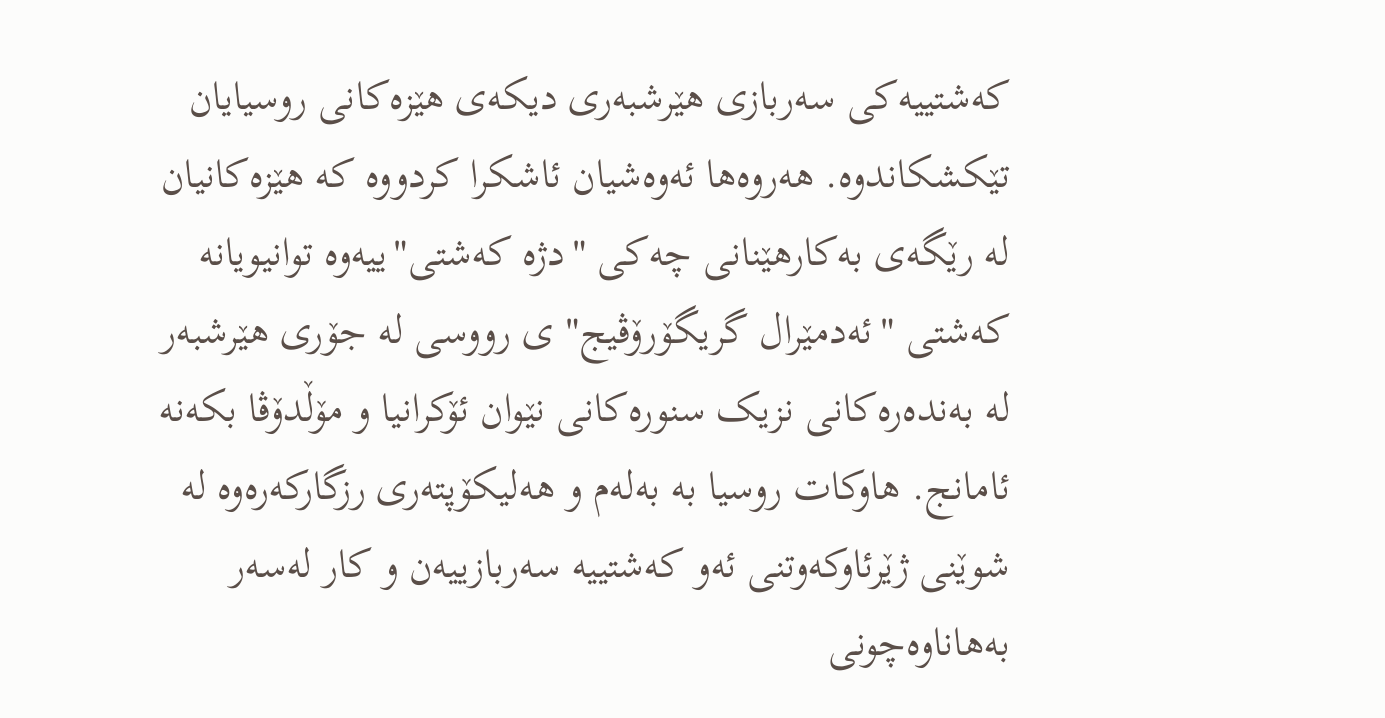که‌شتییه‌کى سه‌ربازى هێرشبه‌رى دیکه‌ى هێزه‌کانى روسیایان تێکشکاندوه‌. هه‌روه‌ها ئه‌وه‌شیان ئاشکرا کردووه‌ که‌ هێزه‌کانیان له‌ رێگه‌ى به‌کارهێنانى چه‌کى "دژه‌ که‌شتی"ییه‌وه‌ توانیویانه‌ که‌شتى "ئه‌دمێرال گریگۆرۆڤیج" ى رووسى له‌ جۆرى هێرشبه‌ر له‌ به‌نده‌ره‌کانى نزیک سنوره‌کانى نێوان ئۆکرانیا و مۆڵدۆڤا بکه‌نه‌ ئامانج. هاوکات روسیا به‌ به‌له‌م و هه‌لیکۆپته‌رى رزگارکه‌ره‌وه‌ له‌ شوێنى ژێرئاوکه‌وتنى ئه‌و که‌شتییه‌ سه‌ربازییه‌ن و کار له‌سه‌ر به‌هاناوه‌چونى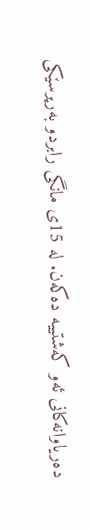ده‌ریاوانه‌کانى ئه‌و که‌شتییه‌ ده‌که‌ن. له‌ 15ى مانگى رابردو به‌رپرسێکى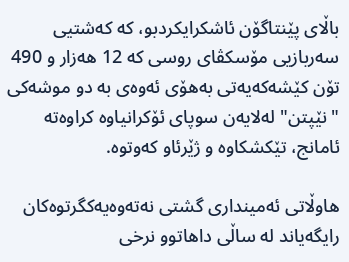باڵاى پێنتاگۆن ئاشکرایکردبو، که‌ که‌شتیى سه‌ربازیى مۆسکڤاى روسى که‌ 12 هه‌زار و 490 تۆن کێشه‌که‌یه‌تى به‌هۆى ئه‌وه‌ى به‌ دو موشه‌کى "نێپتن" له‌لایه‌ن سوپاى ئۆکرانیاوه‌ کراوه‌ته‌ ئامانج، تێکشکاوه‌ و ژێرئاو که‌وتوه‌.

هاوڵاتى ‌ئه‌میندارى گشتى نه‌ته‌وه‌یه‌کگرتوه‌کان رایگه‌یاند له‌ ساڵى داهاتوو نرخى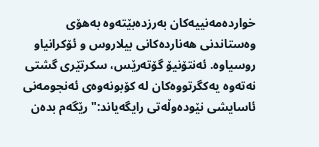خوارده‌مه‌نییه‌کان به‌رزده‌بێته‌وه‌ به‌هۆى وه‌ستاندنى هه‌نارده‌کانى بیلاروس و ئۆکرانیاو روسیاوه‌. ئه‌نتۆنیۆ گۆته‌رێس، سکرتێرى گشتى نه‌ته‌وه‌ یه‌کگرتووه‌کان له‌ کۆبونه‌وه‌ى ئه‌نجومه‌نى ئاسایشى نێوده‌وڵه‌تى رایگه‌یاند:"رێگه‌م بده‌ن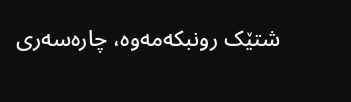شتێک رونبکه‌مه‌وه‌، چاره‌سه‌رى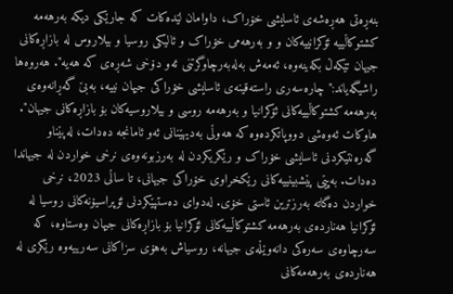بنه‌ڕه‌تى هه‌ڕه‌شه‌ى ئاسایشى خۆراک، داوامان لێده‌کات که‌ جارێکى دیکه‌ به‌رهه‌مه‌ کشتوکاڵییه‌ ئۆکرانییه‌کان و و به‌رهه‌مى خۆراک و ئالیکى روسیا و بیلاروس له‌ بازاڕه‌کانى جیهان تێکه‌ڵ بکه‌ینه‌وه‌، ئه‌مه‌ش به‌له‌به‌رچاوگرتنى ئه‌و دۆخى شه‌ڕه‌ى که‌ هه‌یه‌". هه‌روه‌ها راشیگه‌یاند:" چاره‌سه‌رى راسته‌قینه‌ى ئاسایشى خۆراکى جیهان نییه‌، به‌بێ گه‌ڕانه‌وه‌ى به‌رهه‌مه‌ کشتوکاڵییه‌کانى ئۆکرانیا و به‌رهه‌مه‌ روسى و بیلاروسیه‌کان بۆ بازاڕه‌کانى جیهان". هاوکات ئه‌وه‌شى دووپاتکرده‌وه‌ که‌ هه‌وڵى به‌دیهێنانى ئه‌و ئامانجه‌ ده‌دات، له‌پێناو گه‌ره‌نتیکردنى ئاسایشى خۆراک و رێگریکردن له‌ به‌رزبونه‌وه‌ى نرخى خواردن له‌ جیهاندا ده‌دات. به‌پێى پێشبینییه‌کانى رێکخراوى خۆراکى جیهانی، تا ساڵى 2023، نرخى خواردن ده‌گاته‌ به‌رزترین ئاستى خۆی. له‌دواى ده‌ستپێکردنى ئۆپراسیۆنه‌کانى روسیا له‌ ئۆکرانیا هه‌نارده‌ى به‌رهه‌مه‌ کشتوکاڵییه‌کانى ئۆکرانیا بۆ بازاڕه‌کانى جیهان وه‌ستاوه‌، که‌ سه‌رچاوه‌ى سه‌ره‌کى دانه‌وێڵه‌ى جیهانه‌، روسیاش به‌هۆى سزاکانى سه‌رییه‌وه‌ رێگرى له‌ هه‌نارده‌ى به‌رهه‌مه‌کانى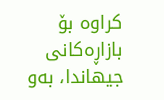کراوه‌ بۆ بازاڕه‌کانى جیهاندا، به‌و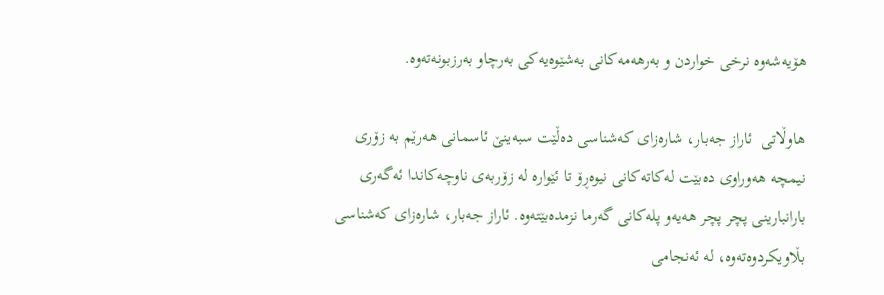هۆیه‌شه‌وه‌ نرخى خواردن و به‌رهه‌مه‌کانى به‌شێوه‌یه‌کى به‌رچاو به‌رزبونه‌ته‌وه‌.

هاوڵاتى  ‌ئاراز جه‌بار، شاره‌زاى که‌شناسى ده‌ڵێت سبه‌ینێ ئاسمانى ھه‌رێم به‌ زۆرى نیمچه‌ ھه‌وراوى ده‌بێت له‌کاته‌کانى نیوه‌ڕۆ تا ئێواره‌ له‌ زۆربه‌ى ناوچه‌کاندا ئه‌گه‌رى بارانبارینى پچر پچر هه‌یه‌و پله‌کانى گه‌رما نزمده‌بێته‌وه‌. ئاراز جه‌بار، شاره‌زاى که‌شناسى بڵاویکردوه‌ته‌وه‌، له‌ ئه‌نجامى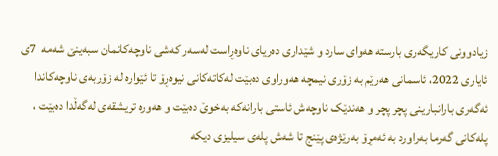زیادوونى کاریگه‌رى بارسته‌ ھه‌واى سارد و شێدارى ده‌ریاى ناوه‌ڕاست له‌سه‌ر که‌شى ناوچه‌کانمان سبه‌ینێ شه‌مه‌  7ى ئایارى 2022، ئاسمانى ھه‌رێم به‌ زۆرى نیمچه‌ ھه‌وراوى ده‌بێت له‌کاته‌کانى نیوه‌ڕۆ تا ئێواره‌ له‌ زۆربه‌ى ناوچه‌کاندا ئه‌گه‌رى بارانبارینى پچر پچر و ھه‌ندێک ناوچه‌ش ئاستى بارانه‌که‌ به‌خوێ‌ ده‌بێت و ھه‌وره‌ تریشقه‌ى له‌گه‌ڵدا ده‌بێت ، پله‌کانى گه‌رما به‌راورد به‌ ئه‌مڕۆ به‌رێژه‌ى پێنج تا شه‌ش پله‌ى سیلیزى دیکه‌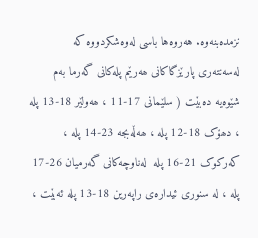نزمده‌بنه‌وه‌. هه‌روه‌ها باسى له‌وه‌شکردووه‌ که‌ له‌سه‌نته‌رى پارێزگاکانى ھه‌رێم پله‌کانى گه‌رما به‌م شێوه‌یه‌ ده‌بێت ( سلێمانى 17-11 ، ھه‌ولێر 18-13 پله‌ ، دھۆک 18-12 پله‌ ، ھه‌ڵه‌بجه‌ 23-14 پله‌ ، که‌رکوک 21-16 پله‌  له‌ناوچه‌کانى گه‌رمیان 26-17 پله‌ ، له‌ سنورى ئیداره‌ى راپه‌رین 18-13 پله‌ ئه‌بێت ،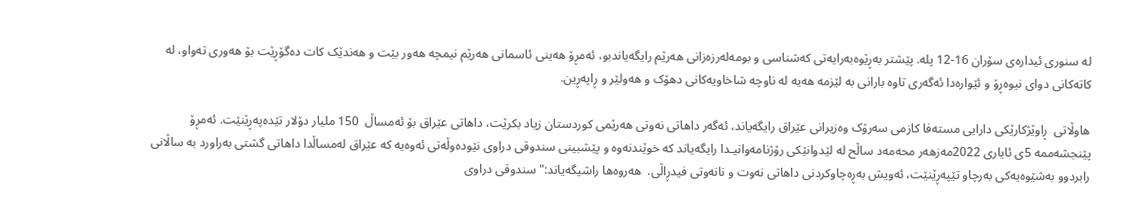له‌ سنورى ئیداره‌ى سۆران 16-12 پله‌. پێشتر به‌ڕێوه‌به‌رایه‌تى که‌شناسى و بومه‌له‌رزه‌زانى هه‌رێم رایگه‌یاندبو، ئه‌مڕۆ هه‌ینى ئاسمانى هه‌رێم نیمچه‌ هه‌ور بێت و هه‌ندێک کات ده‌گۆڕێت بۆ هه‌ورى ته‌واو، له‌ کاته‌کانى دواى نیوه‌ڕۆ و ئێواره‌دا ئه‌گه‌رى تاوه‌ بارانى به‌ لێزمه‌ هه‌یه‌ له‌ ناوچه‌ شاخاویه‌کانى دهۆک و هه‌ولێر و ڕاپه‌ڕین.

هاوڵاتى  ڕاوێژکارێکى دارایى مسته‌فا کازمى سه‌رۆک وه‌زیرانى عێراق رایگه‌یاند، ئه‌گه‌ر داهاتى نه‌وتى هه‌رێمى کوردستان زیاد بکرێت، داهاتى عێراق بۆ ئه‌مساڵ  150 ملیار دۆلار تێده‌په‌ڕێنێت. ئه‌مڕۆ پێنجشه‌ممه‌ 5ى ئایارى 2022مه‌زهه‌ر محه‌مه‌د ساڵح له‌ لێدوانێکى رۆژنامه‌وانیـدا رایگه‌یاند که‌ خوێندنه‌وه‌ و پێشبینى سندوقى دراوى نێوده‌وڵه‌تى ئه‌وه‌یه‌ که‌ عێراق له‌مساڵدا داهاتى گشتى به‌راورد به‌ ساڵانى رابردوو به‌شێوه‌یه‌کى به‌رچاو تێپه‌ڕێنێت، ئه‌ویش به‌ڕه‌چاوکردنى داهاتى نه‌وت و نانه‌وتى فیدڕاڵی.  هه‌روه‌ها راشیگه‌یاند:" سندوقى دراوى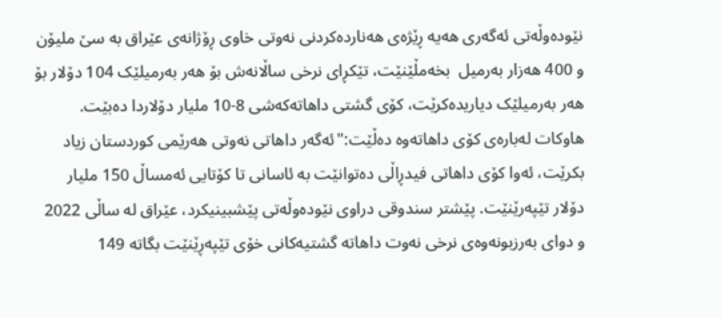نێوده‌وڵه‌تى ئه‌گه‌رى هه‌یه‌ ڕێژه‌ى هه‌نارده‌کردنى نه‌وتى خاوى ڕۆژانه‌ى عێراق به‌ سێ ملیۆن و 400 هه‌زار به‌رمیل  بخه‌مڵێنێت، تێکڕاى نرخى ساڵانه‌ش بۆ هه‌ر به‌رمیلێک 104 دۆلار بۆ هه‌ر به‌رمیلێک دیاریده‌کرێت، کۆى گشتى داهاته‌که‌شى 8-10 ملیار دۆلاردا ده‌بێت. هاوکات له‌باره‌ى کۆى داهاته‌وه‌ ده‌ڵێت:"ئه‌گه‌ر داهاتى نه‌وتى هه‌رێمى کوردستان زیاد بکرێت، ئه‌وا کۆى داهاتى فیدڕاڵى ده‌توانێت به‌ ئاسانى تا کۆتایى ئه‌مساڵ 150 ملیار دۆلار تێپه‌رێنێت. پێشتر سندوقى دراوى نێوده‌وڵه‌تى پێشبینیکرد، عێراق له‌ ساڵى 2022 و دواى به‌رزبونه‌وه‌ى نرخى نه‌وت داهاته‌ گشتیه‌کانى خۆى تێپه‌ڕێنێت بگاته‌ 149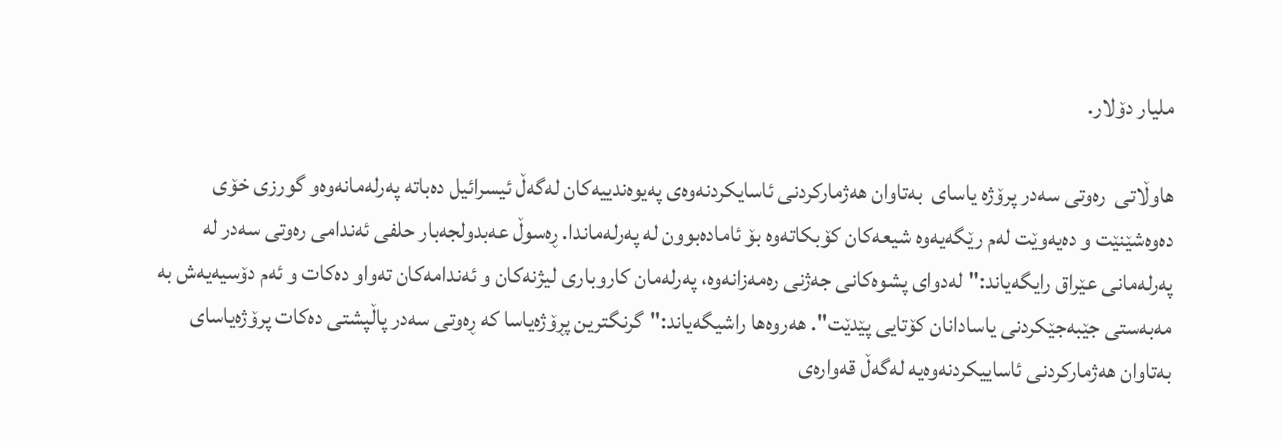ملیار دۆلار.

هاوڵاتى ‌ ره‌وتى سه‌در پرۆژه‌ یاساى  به‌تاوان هه‌ژمارکردنى ئاسایکردنه‌وه‌ى په‌یوه‌ندییه‌کان له‌گه‌ڵ ئیسرائیل ده‌باته‌ په‌رله‌مانه‌وه‌و گورزى خۆى ده‌وه‌شێنێت و ده‌یه‌وێت له‌م رێگه‌یه‌وه‌ شیعه‌کان کۆبکاته‌وه‌ بۆ ئاماده‌بوون له‌ په‌رله‌ماندا. ڕه‌سوڵ عه‌بدولجه‌بار حلفى ئه‌ندامى ره‌وتى سه‌در له‌ په‌رله‌مانى عێراق رایگه‌یاند:"له‌دواى پشوه‌کانى جه‌ژنى ره‌مه‌زانه‌وه‌، په‌رله‌مان کاروبارى لیژنه‌کان و ئه‌ندامه‌کان ته‌واو ده‌کات و ئه‌م دۆسیه‌یه‌ش به‌ مه‌به‌ستى جێبه‌جێکردنى یاسادانان کۆتایى پێدێت". هه‌روه‌ها راشیگه‌یاند:"گرنگترین پڕۆژه‌یاسا که‌ ڕه‌وتى سه‌در پاڵپشتى ده‌کات پرۆژه‌یاساى به‌تاوان هه‌ژمارکردنى ئاساییکردنه‌وه‌یه‌ له‌گه‌ڵ قه‌واره‌ى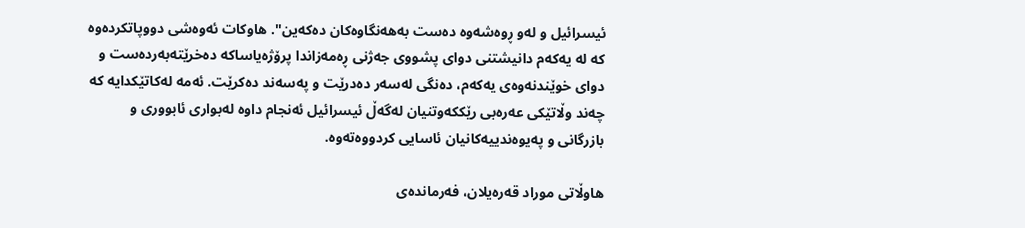ئیسرائیل و له‌و ڕوه‌شه‌وه‌ ده‌ست به‌هه‌نگاوه‌کان ده‌که‌ین". هاوکات ئه‌وه‌شى دووپاتکرده‌وه‌ که‌ له‌ یه‌که‌م دانیشتنى دواى پشووى جه‌ژنى ڕه‌مه‌زاندا پرۆژه‌یاساکه‌ ده‌خرێته‌به‌رده‌ست و دواى خوێندنه‌وه‌ى یه‌که‌م، ده‌نگى له‌سه‌ر ده‌درێت و په‌سه‌ند ده‌کرێت. ئه‌مه‌ له‌کاتێکدایه‌ که‌ چه‌ند وڵاتێکى عه‌ره‌بى رێککه‌وتنیان له‌گه‌ڵ ئیسرائیل ئه‌نجام داوه‌ له‌بوارى ئابوورى و بازرگانى و په‌یوه‌ندییه‌کانیان ئاسایی کردووه‌ته‌وه‌.

هاوڵاتى موراد قه‌ره‌یلان، فه‌رمانده‌ى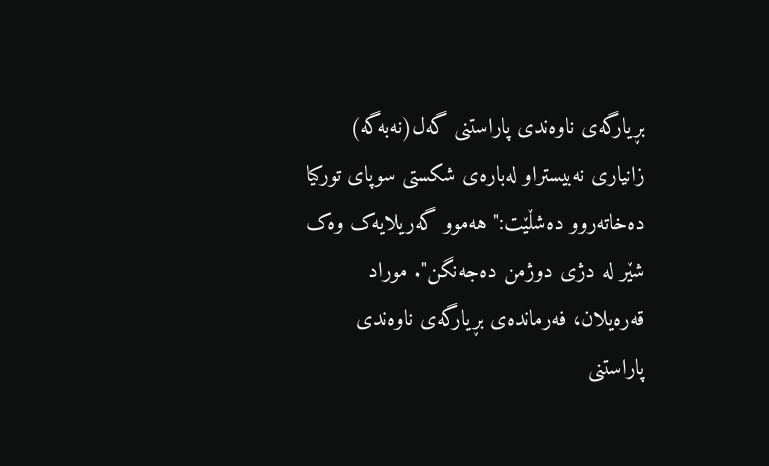بڕیارگه‌ى ناوه‌ندى پاراستنى گه‌ل(نه‌به‌گه‌) زانیارى نه‌بیستراو له‌باره‌ى شکستى سوپاى تورکیا ده‌خاته‌روو ده‌شڵێت:" هه‌موو گه‌ریلایه‌ک وه‌ک شێر له‌ دژى دوژمن ده‌جه‌نگن". موراد قه‌ره‌یلان، فه‌رمانده‌ى بڕیارگه‌ى ناوه‌ندى پاراستنى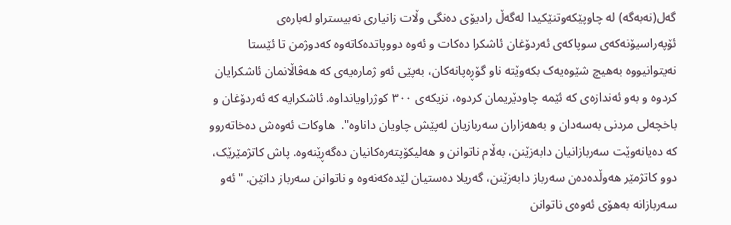گه‌ل(نه‌به‌گه‌) له‌ چاوپێکه‌وتنێکیدا له‌گه‌ڵ رادیۆى ده‌نگى وڵات زانیارى نه‌بیستراو له‌باره‌ى ئۆپه‌راسیۆنه‌که‌ى سوپاکه‌ى ئه‌ردۆغان ئاشکرا ده‌کات و ئه‌وه‌ دووپاتده‌کاته‌وه‌ که‌دوژمن تا ئێستا نه‌یتوانیووه‌ به‌هیچ شێوه‌یه‌ک بکه‌وێته‌ ناو گۆڕه‌پانه‌کان، به‌پێى ئه‌و ژماره‌یه‌ى که‌ هه‌ڤاڵانمان ئاشکرایان کردوه‌ و به‌و ئه‌ندازه‌ى که‌ ئێمه‌ چاودێریمان کردوه‌، نزیکه‌ى ٣٠٠ کوژراویانداوه‌. ئاشکرایه‌ که‌ ئه‌ردۆغان و باخچه‌لى مردنى به‌سه‌دان و به‌هه‌زاران سه‌ربازیان له‌پێش چاویان داناوه‌".  هاوکات ئه‌وه‌ش ده‌خاته‌روو که‌ ده‌یانه‌وێت سه‌ربازانیان دابه‌زێنن، به‌ڵام ناتوانن و هه‌لیکۆپته‌ره‌کانیان ده‌گه‌ڕێنه‌وه‌. پاش کاتژمێرێک، دوو کاتژمێر هه‌وڵده‌ده‌ن سه‌رباز دابه‌زێنن، گه‌ریلا ده‌ستیان لێده‌که‌نه‌وه‌ و ناتوانن سه‌رباز دانێن. "ئه‌و سه‌ربازانه‌ به‌هۆى ئه‌وه‌ى ناتوانن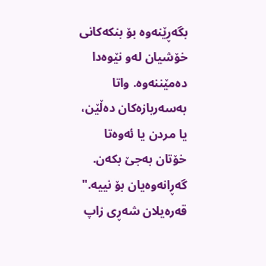بگه‌ڕێنه‌وه‌ بۆ بنکه‌کانى خۆشیان له‌و نێوه‌دا ده‌مێننه‌وه‌. واتا به‌سه‌ربازه‌کان ده‌ڵێن، یا مردن یا ئه‌وه‌تا خۆتان به‌جێ بکه‌ن. گه‌ڕانه‌وه‌یان بۆ نییه‌."  قه‌ره‌یلان شه‌ڕى زاپ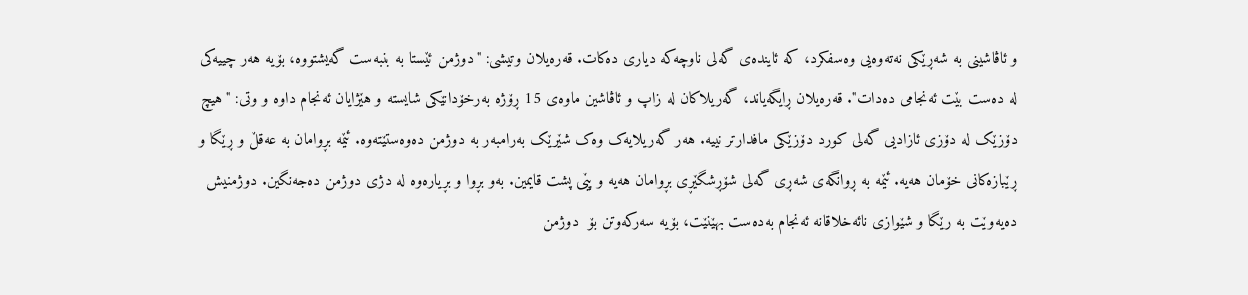و ئاڤاشینى به‌ شه‌ڕێکى نه‌ته‌وه‌یى وه‌سفکرد، که‌ ئاینده‌ى گه‌لى ناوچه‌که‌ دیارى ده‌کات. قه‌ره‌یلان وتیشی: "دوژمن ئێستا به‌ بنبه‌ست گه‌یشتووه‌، بۆیه‌ هه‌ر چییه‌کى له‌ ده‌ست بێت ئه‌نجامى ده‌دات". قه‌ره‌یلان ڕایگه‌یاند، گه‌ریلاکان له‌ زاپ و ئاڤاشین ماوه‌ى 15 ڕۆژه‌ به‌رخۆدانێکى شایسته‌ و هێژایان ئه‌نجام داوه‌ و وتی: "هیچ دۆزێک له‌ دۆزى ئازادیى گه‌لى کورد دۆزێکى مافدارتر نییه‌. هه‌ر گه‌ریلایه‌ک وه‌ک شێرێک به‌رامبه‌ر به‌ دوژمن ده‌وه‌ستێته‌وه‌. ئێمه‌ بڕوامان به‌ عه‌قڵ و ڕێگا و ڕێبازه‌کانى خۆمان هه‌یه‌. ئێمه‌ به‌ ڕوانگه‌ى شه‌ڕى گه‌لى شۆڕشگێڕى بڕوامان هه‌یه‌ و پێى پشت قایمین. به‌و بڕوا و بڕیاره‌وه‌ له‌ دژى دوژمن ده‌جه‌نگین. دوژمنیش ده‌یه‌وێت به‌ رێگا و شێوازى نائه‌خلاقانه‌ ئه‌نجام به‌ده‌ست بهێنێت، بۆیه‌ سه‌رکه‌وتن بۆ  دوژمن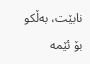نابێت، به‌ڵکو بۆ ئێمه‌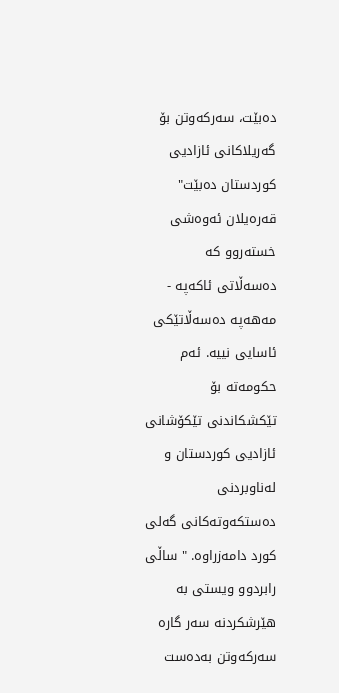ده‌بێت، سه‌رکه‌وتن بۆ گه‌ریلاکانى ئازادیى کوردستان ده‌بێت" قه‌ره‌یلان ئه‌وه‌شى خسته‌روو که‌ ده‌سه‌ڵاتى ئاکه‌په‌ - مه‌هه‌په‌ ده‌سه‌ڵاتێکى ئاسایى نییه‌. ئه‌م حکومه‌ته‌ بۆ تێکشکاندنى تێکۆشانى ئازادیى کوردستان و له‌ناوبردنى ده‌ستکه‌وته‌کانى گه‌لى کورد دامه‌زراوه‌. " ساڵى رابردوو ویستى به‌ هێرشکردنه‌ سه‌ر گاره‌ سه‌رکه‌وتن به‌ده‌ست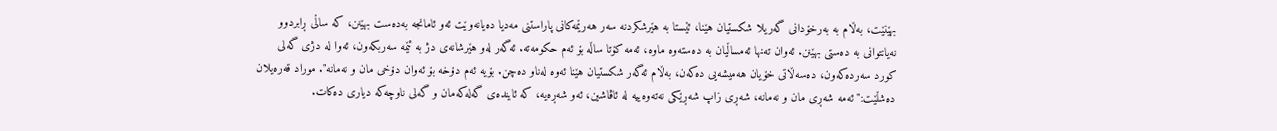بهێنێت، به‌ڵام به‌ به‌رخۆدانى گه‌ریلا شکستیان هێنا، ئێستا به‌ هێرشکردنه‌ سه‌ر هه‌رێمه‌کانى پاراستنى مه‌دیا ده‌یانه‌وێت ئه‌و ئامانجه‌ به‌ده‌ست بهێنن، که‌ ساڵى ڕابردوو نه‌یانتوانى به‌ ده‌ستى بهێنن. ئه‌وان ته‌نها ئه‌مساڵیان به‌ ده‌سته‌وه‌ ماوه‌، ئه‌مه‌ کۆتا ساڵه‌ بۆ ئه‌م حکومه‌ته‌. ئه‌گه‌ر له‌و هێرشانه‌ى دژ به‌ ئێمه‌ سه‌ربکه‌ون، ئه‌وا له‌ دژى گه‌لى کورد سه‌رده‌که‌ون، ده‌سه‌ڵاتى خۆیان هه‌میشه‌یى ده‌که‌ن، به‌ڵام ئه‌گه‌ر شکستیان هێنا ئه‌وه‌ له‌ناو ده‌چن. بۆیه‌ ئه‌م دۆخه‌ بۆ ئه‌وان دۆخى مان و نه‌مانه‌". موراد قه‌ره‌یلان ده‌شڵێت:" ئه‌مه‌ شه‌ڕى مان و نه‌مانه‌، شه‌ڕى زاپ شه‌ڕێکى نه‌ته‌وه‌ییه‌ له‌ ئاڤاشین، ئه‌و شه‌ڕه‌یه‌، که‌ ئاینده‌ى گه‌له‌که‌مان و گه‌لى ناوچه‌که‌ دیارى ده‌کات.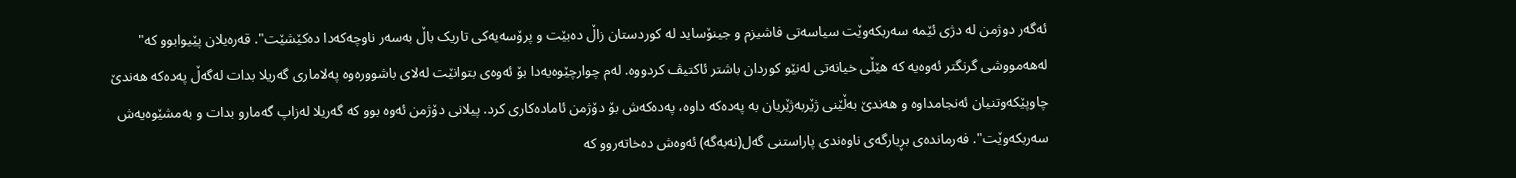ئه‌گه‌ر دوژمن له‌ دژى ئێمه‌ سه‌ربکه‌وێت سیاسه‌تى فاشیزم و جینۆساید له‌ کوردستان زاڵ ده‌بێت و پرۆسه‌یه‌کى تاریک باڵ به‌سه‌ر ناوچه‌که‌دا ده‌کێشێت". قه‌ره‌یلان پێیوابوو که‌" له‌هه‌مووشى گرنگتر ئه‌وه‌یه‌ که‌ هێڵى خیانه‌تى له‌نێو کوردان باشتر ئاکتیڤ کردووه‌. له‌م چوارچێوه‌یه‌دا بۆ ئه‌وه‌ى بتوانێت له‌لاى باشووره‌وه‌ په‌لامارى گه‌ریلا بدات له‌گه‌ڵ په‌ده‌که‌ هه‌ندێ چاوپێکه‌وتنیان ئه‌نجامداوه‌ و هه‌ندێ به‌ڵێنى ژێربه‌ژێریان به‌ په‌ده‌که‌ داوه‌، په‌ده‌که‌ش بۆ دۆژمن ئاماده‌کارى کرد. پیلانى دۆژمن ئه‌وه‌ بوو که‌ گه‌ریلا له‌زاپ گه‌مارو بدات و به‌مشێوه‌یه‌ش سه‌ربکه‌وێت". فه‌رمانده‌ى بڕیارگه‌ى ناوه‌ندى پاراستنى گه‌ل(نه‌به‌گه‌) ئه‌وه‌ش ده‌خاته‌روو که‌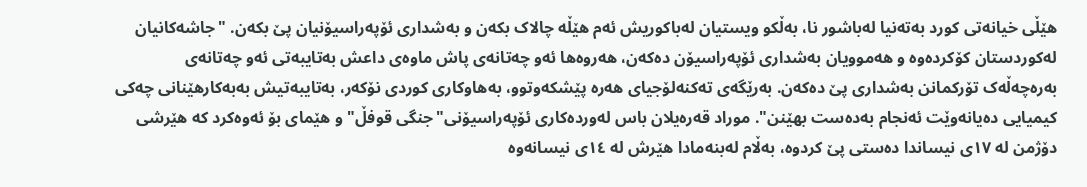هێڵى خیانه‌تى کورد به‌ته‌نیا له‌باشور نا، به‌ڵکو ویستیان له‌باکوریش ئه‌م هێڵه‌ چالاک بکه‌ن و به‌شدارى ئۆپه‌راسیۆنیان پێ بکه‌ن. "جاشه‌کانیان له‌کوردستان کۆکرده‌وه‌ و هه‌موویان به‌شدارى ئۆپه‌راسیۆن ده‌که‌ن، هه‌روه‌ها ئه‌و چه‌تانه‌ى پاش ماوه‌ى داعش به‌تایبه‌تى ئه‌و چه‌تانه‌ى به‌ره‌چه‌ڵه‌ک تۆرکمانن به‌شدارى پێ ده‌که‌ن. به‌رێگه‌ى ته‌کنه‌لۆجیاى هه‌ره‌ پێشکه‌وتوو، به‌هاوکارى کوردى نۆکه‌ر، به‌تایبه‌تیش به‌به‌کارهێنانى چه‌کى کیمیایى ده‌یانه‌وێت ئه‌نجام به‌ده‌ست بهێنن". موراد قه‌ره‌یلان باس له‌ورده‌کارى ئۆپه‌راسیۆنى"جنگى قوفڵ" و هێماى بۆ ئه‌وه‌کرد که‌ هێرشى دۆژمن له‌ ١٧ى نیساندا ده‌ستى پێ کردوه‌، به‌ڵام له‌بنه‌مادا هێرش له‌ ١٤ى نیسانه‌وه‌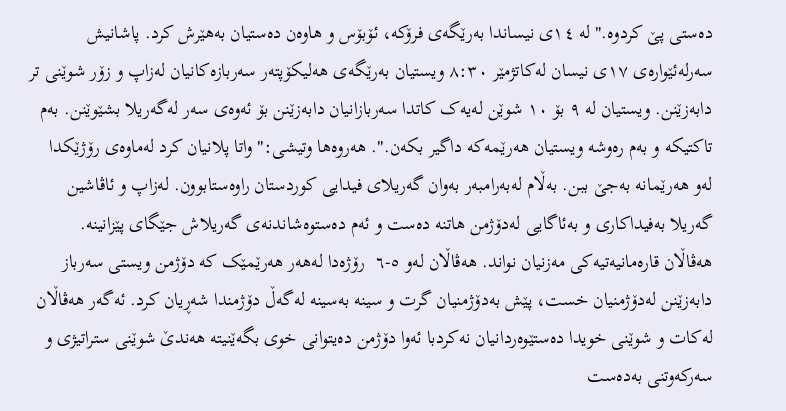ده‌ستى پێ کردوه‌." له‌ ١٤ى نیساندا به‌رێگه‌ى فرۆکه‌، ئۆبۆس و هاوه‌ن ده‌ستیان به‌هێرش کرد. پاشانیش سه‌رله‌ئێواره‌ى ١٧ى نیسان له‌کاتژمێر ٨:٣٠ ویستیان به‌رێگه‌ى هه‌لیکۆپته‌ر سه‌ربازه‌کانیان له‌زاپ و زۆر شوێنى تر دابه‌زێنن. ویستیان له‌ ٩ بۆ ١٠ شوێن له‌یه‌ک کاتدا سه‌ربازانیان دابه‌زێنن بۆ ئه‌وه‌ى سه‌ر له‌گه‌ریلا بشێوێنن. به‌م تاکتیکه‌ و به‌م ره‌وشه‌ ویستیان هه‌رێمه‌که‌ داگیر بکه‌ن.". هه‌روه‌ها وتیشى:" واتا پلانیان کرد له‌ماوه‌ى رۆژێکدا له‌و هه‌رێمانه‌ به‌جێ ببن. به‌ڵام له‌به‌رامبه‌ر به‌وان گه‌ریلاى فیدایى کوردستان راوه‌ستابوون. له‌زاپ و ئاڤاشین گه‌ریلا به‌فیداکارى و به‌ئاگایى له‌دۆژمن هاتنه‌ ده‌ست و ئه‌م ده‌ستوه‌شاندنه‌ى گه‌ریلاش جێگاى پێزانینه‌. هه‌ڤاڵان قاره‌مانیه‌تیه‌کى مه‌زنیان نواند. هه‌ڤاڵان له‌و ٥-٦  رۆژه‌دا له‌هه‌ر هه‌رێمێک که‌ دۆژمن ویستى سه‌رباز دابه‌زێنن له‌دۆژمنیان خست، پێش به‌دۆژمنیان گرت و سینه‌ به‌سینه‌ له‌گه‌ڵ دۆژمندا شه‌ڕیان کرد. ئه‌گه‌ر هه‌ڤاڵان له‌کات و شوێنى خویدا ده‌ستێوه‌ردانیان نه‌کردبا ئه‌وا دۆژمن ده‌یتوانى خوى بگه‌ێنیته‌ هه‌ندێ شوێنى ستراتیژى و سه‌رکه‌وتنى به‌ده‌ست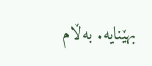بهێنایه‌. به‌ڵام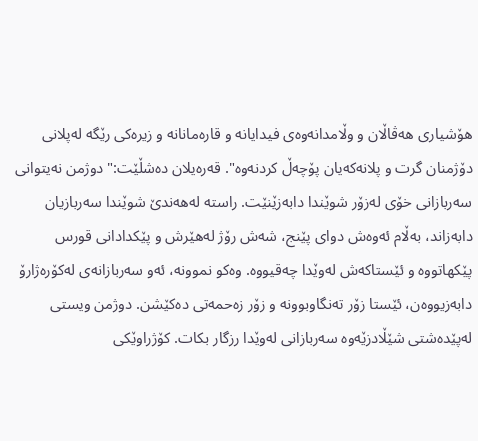هۆشیارى هه‌ڤاڵان و وڵامدانه‌وه‌ى فیدایانه‌ و قاره‌مانانه‌ و زیره‌کى رێگه‌ له‌پلانى دۆژمنان گرت و پلانه‌که‌یان پۆچه‌ڵ کردنه‌وه‌". قه‌ره‌یلان ده‌شڵێت:"دوژمن نه‌یتوانى سه‌ربازانى خۆى له‌زۆر شوێندا دابه‌زێنێت. راسته‌ له‌هه‌ندێ شوێندا سه‌ربازیان دابه‌زاند، به‌ڵام ئه‌وه‌ش دواى پێنج، شه‌ش رۆژ له‌هێرش و پێکدادانى قورس پێکهاتووه‌ و ئێستاکه‌ش له‌وێدا چه‌قیووه‌. وه‌کو نموونه‌، ئه‌و سه‌ربازانه‌ى له‌کۆره‌ژارۆ دابه‌زیووه‌ن، ئێستا زۆر ته‌نگاوبوونه‌ و زۆر زه‌حمه‌تى ده‌کێشن. دوژمن ویستى له‌پێده‌شتى شێڵادزێه‌وه‌ سه‌ربازانى له‌وێدا رزگار بکات. کۆژراوێکى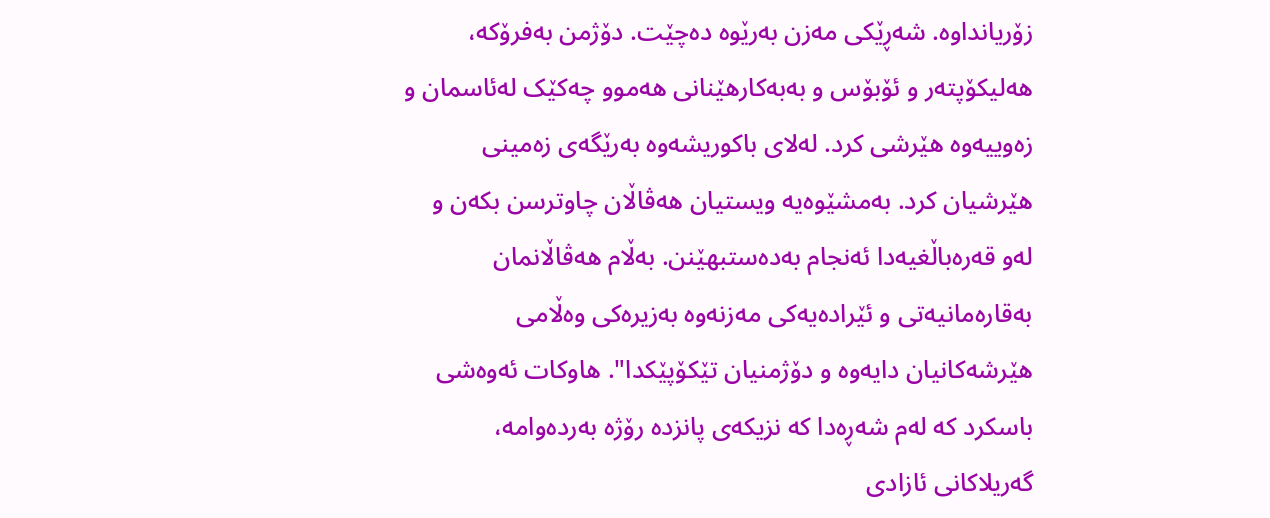زۆریانداوه‌. شه‌ڕێکى مه‌زن به‌رێوه‌ ده‌چێت. دۆژمن به‌فرۆکه‌، هه‌لیکۆپته‌ر و ئۆبۆس و به‌به‌کارهێنانى هه‌موو چه‌کێک له‌ئاسمان و زه‌وییه‌وه‌ هێرشى کرد. له‌لاى باکوریشه‌وه‌ به‌رێگه‌ى زه‌مینى هێرشیان کرد. به‌مشێوه‌یه‌ ویستیان هه‌ڤاڵان چاوترسن بکه‌ن و له‌و قه‌ره‌باڵغیه‌دا ئه‌نجام به‌ده‌ستبهێنن. به‌ڵام هه‌ڤاڵانمان به‌قاره‌مانیه‌تى و ئێراده‌یه‌کى مه‌زنه‌وه‌ به‌زیره‌کى وه‌ڵامى هێرشه‌کانیان دایه‌وه‌ و دۆژمنیان تێکۆپێکدا". هاوکات ئه‌وه‌شى باسکرد که‌ له‌م شه‌ڕه‌دا که‌ نزیکه‌ى پانزده‌ رۆژه‌ به‌رده‌وامه‌، گه‌ریلاکانى ئازادى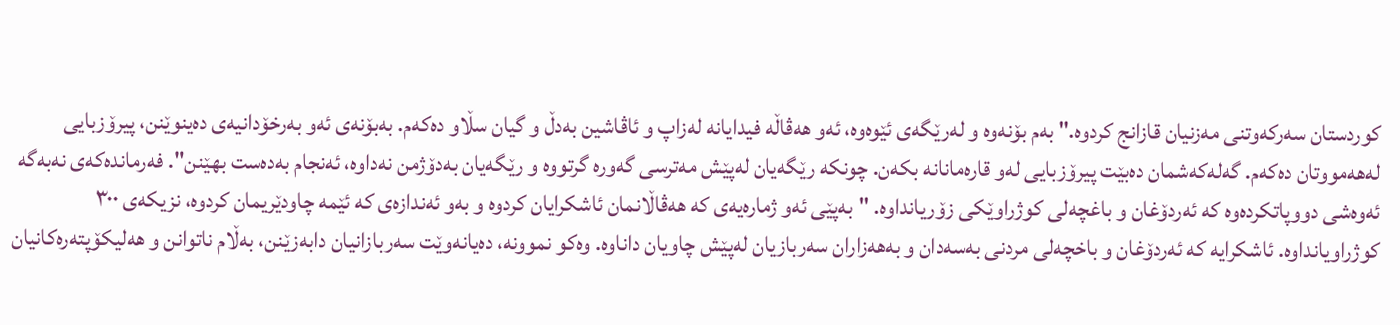کوردستان سه‌رکه‌وتنى مه‌زنیان قازانج کردوه‌." به‌م بۆنه‌وه‌ و له‌رێگه‌ى ئێوه‌وه‌، ئه‌و هه‌ڤاڵه‌ فیدایانه‌ له‌زاپ و ئاڤاشین به‌دڵ و گیان سڵاو ده‌که‌م. به‌بۆنه‌ى ئه‌و به‌رخۆدانیه‌ى ده‌ینوێنن، پیرۆزبایى له‌هه‌مووتان ده‌که‌م. گه‌له‌که‌شمان ده‌بێت پیرۆزبایى له‌و قاره‌مانانه‌ بکه‌ن. چونکه‌ رێگه‌یان له‌پێش مه‌ترسى گه‌وره‌ گرتووه‌ و رێگه‌یان به‌دۆژمن نه‌داوه‌، ئه‌نجام به‌ده‌ست بهێنن". فه‌رمانده‌که‌ى نه‌به‌گه‌ ئه‌وه‌شى دووپاتکرده‌وه‌ که‌ ئه‌ردۆغان و باغچه‌لى کوژراوێکى زۆریانداوه‌. "به‌پێى ئه‌و ژماره‌یه‌ى که‌ هه‌ڤاڵانمان ئاشکرایان کردوه‌ و به‌و ئه‌ندازه‌ى که‌ ئێمه‌ چاودێریمان کردوه‌، نزیکه‌ى ٣٠٠ کوژراویانداوه‌. ئاشکرایه‌ که‌ ئه‌ردۆغان و باخچه‌لى مردنى به‌سه‌دان و به‌هه‌زاران سه‌ربازیان له‌پێش چاویان داناوه‌. وه‌کو نموونه‌، ده‌یانه‌وێت سه‌ربازانیان دابه‌زێنن، به‌ڵام ناتوانن و هه‌لیکۆپته‌ره‌کانیان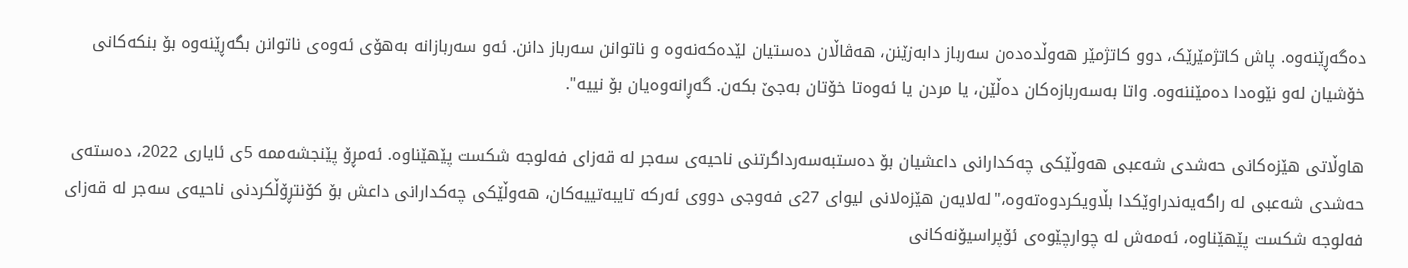ده‌گه‌ڕێنه‌وه‌. پاش کاتژمێرێک، دوو کاتژمێر هه‌وڵده‌ده‌ن سه‌رباز دابه‌زێنن، هه‌ڤاڵان ده‌ستیان لێده‌که‌نه‌وه‌ و ناتوانن سه‌رباز دانن. ئه‌و سه‌ربازانه‌ به‌هۆى ئه‌وه‌ى ناتوانن بگه‌ڕێنه‌وه‌ بۆ بنکه‌کانى خۆشیان له‌و نێوه‌دا ده‌مێننه‌وه‌. واتا به‌سه‌ربازه‌کان ده‌ڵێن، یا مردن یا ئه‌وه‌تا خۆتان به‌جێ بکه‌ن. گه‌ڕانه‌وه‌یان بۆ نییه‌".

هاوڵاتى هێزه‌کانى حه‌شدى شه‌عبى هه‌وڵێکى چه‌کدارانى داعشیان بۆ ده‌ستبه‌سه‌رداگرتنى ناحیه‌ى سه‌جر له‌ قه‌زاى فه‌لوجه‌ شکست پێهێناوه‌. ئه‌مڕۆ پێنجشه‌ممه‌ 5ى ئایارى 2022، ده‌سته‌ى حه‌شدى شه‌عبى له‌ راگه‌یه‌ندراوێکدا بڵاویکردوه‌ته‌وه‌،"له‌لایه‌ن هێزه‌لانى لیواى 27ى فه‌وجى دووى ئه‌رکه‌ تایبه‌تییه‌کان، هه‌وڵێکى چه‌کدارانى داعش بۆ کۆنتڕۆڵکردنى ناحیه‌ى سه‌جر له‌ قه‌زاى فه‌لوجه‌ شکست پێهێناوه‌، ئه‌مه‌ش له‌ چوارچێوه‌ى ئۆپراسیۆنه‌کانى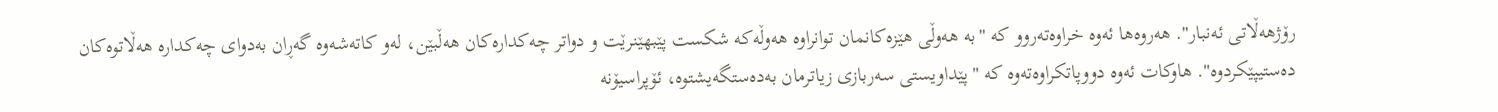رۆژهه‌ڵاتى ئه‌نبار". هه‌روه‌ها ئه‌وه‌ خراوه‌ته‌روو که‌ "به‌ هه‌وڵى هێزه‌کانمان توانراوه‌ هه‌وڵه‌که‌ شکست پێبهێنرێت و دواتر چه‌کداره‌کان هه‌ڵبێن، له‌و کاته‌شه‌وه‌ گه‌ڕان به‌دواى چه‌کداره‌ هه‌ڵاتوه‌کان ده‌ستیپێکردوه‌". هاوکات ئه‌وه‌ دووپاتکراوه‌ته‌وه‌ که‌ "پێداویستى سه‌ربازى زیاترمان به‌ده‌ستگه‌یشتوه‌، ئۆپراسیۆنه‌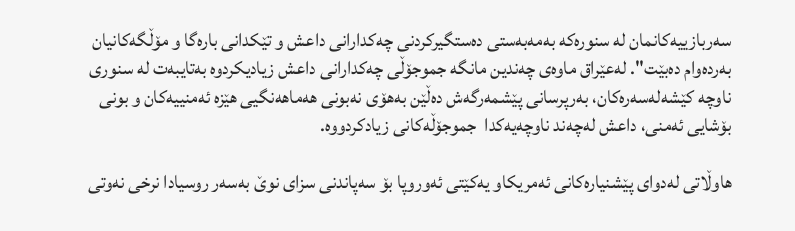سه‌ربازییه‌کانمان له‌ سنوره‌که‌ به‌مه‌به‌ستى ده‌ستگیرکردنى چه‌کدارانى داعش و تێکدانى باره‌گا و مۆڵگه‌کانیان به‌رده‌وام ده‌بێت". له‌عێراق ماوه‌ى چه‌ندین مانگه‌ جموجۆڵى چه‌کدارانى داعش زیادیکردوه‌ به‌تایبه‌ت له‌ سنورى ناوچه‌ کێشه‌له‌سه‌ره‌کان، به‌رپرسانى پێشمه‌رگه‌ش ده‌ڵێن به‌هۆى نه‌بونى هه‌ماهه‌نگیى هێزه‌ ئه‌منییه‌کان و بونى بۆشایى ئه‌منی، داعش له‌چه‌ند ناوچه‌یه‌کدا  جموجۆڵه‌کانى زیادکردووه‌.

هاوڵاتى ‌له‌دواى پێشنیاره‌کانى ئه‌مریکاو یه‌کێتى ئه‌وروپا بۆ سه‌پاندنى سزاى نوێ به‌سه‌ر روسیادا نرخى نه‌وتى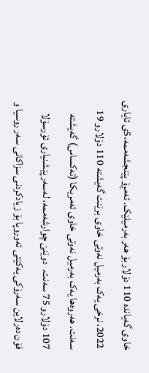خاوى گه‌یانده‌ 110 دۆلار بۆ هه‌ر به‌رمیلێک. ئه‌مڕۆ پێنجشه‌ممه‌،5ى ئایارى 2022، نرخى یه‌ک به‌رمیل نه‌وتى خاوى برێنت گه‌یشته‌ 110 دۆلارو 19 سه‌نت. هه‌روه‌ها یه‌ک به‌رمیل نه‌وتى خاوى ئه‌مریکا (ته‌کساس) گه‌یشته‌ 107 دۆلارو 75 سه‌نت.  دوێنێ چوارشه‌ممه‌، له‌سه‌ر پێشنیارى ئۆرسۆلا فۆن ده‌رلاین سه‌رۆکى یه‌کێتى ئه‌وروپا بۆ زیادکردنى سزاکانى سه‌ر روسیا و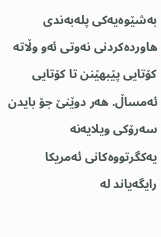به‌شێوه‌یه‌کى پله‌به‌ندى هاورده‌کردنى نه‌وتى ئه‌و وڵاته‌ کۆتایى پێبهێنن تا کۆتایى ئه‌مساڵ. هه‌ر دوێنێ جۆ بایدن سه‌رۆکى ویلایه‌نه‌ یه‌کگرتووه‌کانى ئه‌مریکا رایگه‌یاند له‌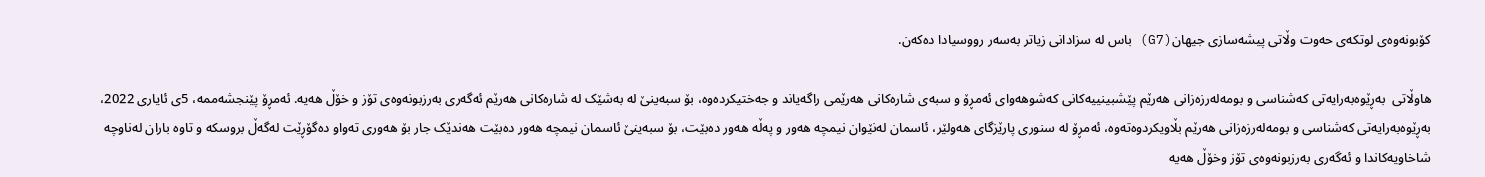کۆبونه‌وه‌ى لوتکه‌ى حه‌وت وڵاتى پیشه‌سازى جیهان(G7) باس له‌ سزادانى زیاتر به‌سه‌ر رووسیادا ده‌که‌ن.

هاوڵاتى ‌ به‌ڕێوه‌به‌رایه‌تى که‌شناسى و بومه‌له‌رزه‌زانى هه‌رێم پێشبینییه‌کانى که‌شوهه‌واى ئه‌مڕۆ و سبه‌ى شاره‌کانى هه‌رێمى راگه‌یاند و جه‌ختیکرده‌وه‌، بۆ سبه‌ینێ له‌ به‌شێک له‌ شاره‌کانى هه‌رێم ئه‌گه‌رى به‌رزبونه‌وه‌ى تۆز و خۆڵ هه‌یه‌. ئه‌مڕۆ پێنجشه‌ممه‌، 5ى ئایارى 2022، به‌ڕێوه‌به‌رایه‌تى که‌شناسى و بومه‌له‌رزه‌زانى هه‌رێم بڵاویکردوه‌ته‌وه‌، ئه‌مڕۆ له‌ سنورى پارێزگاى هه‌ولێر، ئاسمان له‌نێوان نیمچه‌ هه‌ور و په‌ڵه‌ هه‌ور ده‌بێت، بۆ سبه‌ینێ ئاسمان نیمچه‌ هه‌ور ده‌بێت هه‌ندێک جار بۆ هه‌ورى ته‌واو ده‌گۆڕێت له‌گه‌ڵ بروسکه‌ و تاوه‌ باران له‌ناوچه‌ شاخاویه‌کاندا و ئه‌گه‌رى به‌رزبونه‌وه‌ى تۆز وخۆڵ هه‌یه‌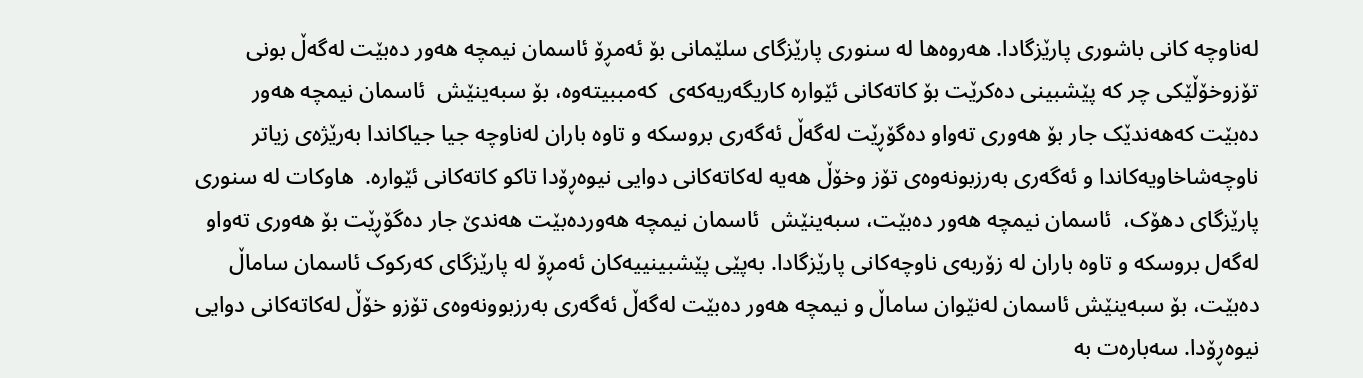له‌ناوچه‌ کانى باشورى پارێزگادا. هه‌روه‌ها له‌ سنورى پارێزگاى سلێمانى بۆ ئه‌مڕۆ ئاسمان نیمچه‌ هه‌ور ده‌بێت له‌گه‌ڵ بونى تۆزوخۆڵێکى چر که‌ پێشبینى ده‌کرێت بۆ کاته‌کانى ئێواره‌ کاریگه‌ریه‌که‌ى  که‌مببیته‌وه‌، بۆ سبه‌ینێش  ئاسمان نیمچه‌ هه‌ور ده‌بێت که‌هه‌ندێک جار بۆ هه‌ورى ته‌واو ده‌گۆڕێت له‌گه‌ڵ ئه‌گه‌رى بروسکه‌ و تاوه‌ باران له‌ناوچه‌ جیا جیاکاندا به‌رێژه‌ى زیاتر ناوچه‌شاخاویه‌کاندا و ئه‌گه‌رى به‌رزبونه‌وه‌ى تۆز وخۆڵ هه‌یه‌ له‌کاته‌کانى دوایى نیوه‌ڕۆدا تاکو کاته‌کانى ئێواره‌.  هاوکات له‌ سنورى پارێزگاى دهۆک،  ئاسمان نیمچه‌ هه‌ور ده‌بێت، سبه‌ینێش  ئاسمان نیمچه‌ هه‌ورده‌بێت هه‌ندێ جار ده‌گۆڕێت بۆ هه‌ورى ته‌واو له‌گه‌ل بروسکه‌ و تاوه‌ باران له‌ زۆربه‌ى ناوچه‌کانى پارێزگادا. به‌پێى پێشبینییه‌کان ئه‌مڕۆ له‌ پارێزگاى که‌رکوک ئاسمان ساماڵ ده‌بێت، بۆ سبه‌ینێش ئاسمان له‌نێوان ساماڵ و نیمچه‌ هه‌ور ده‌بێت له‌گه‌ڵ ئه‌گه‌رى به‌رزبوونه‌وه‌ى تۆزو خۆڵ له‌کاته‌کانى دوایى نیوه‌ڕۆدا. سه‌باره‌ت به‌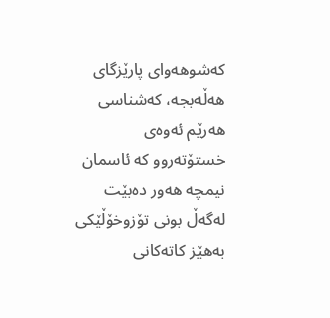که‌شوهه‌واى پارێزگاى هه‌ڵه‌بجه‌، که‌شناسى هه‌رێم ئه‌وه‌ى خستۆته‌روو که‌ ئاسمان نیمچه‌ هه‌ور ده‌بێت  له‌گه‌ڵ بونى تۆزوخۆڵێکى به‌هێز کاته‌کانى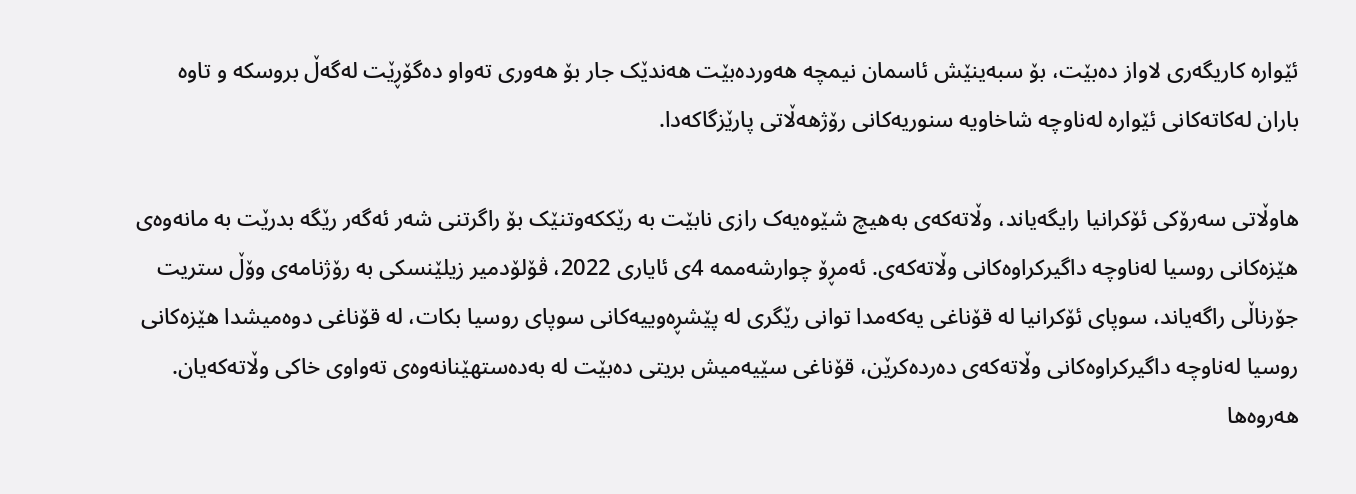ئێواره‌ کاریگه‌رى لاواز ده‌بێت، بۆ سبه‌ینێش ئاسمان نیمچه‌ هه‌ورده‌بێت هه‌ندێک جار بۆ هه‌ورى ته‌واو ده‌گۆڕێت له‌گه‌ڵ بروسکه‌ و تاوه‌ باران له‌کاته‌کانى ئێواره‌ له‌ناوچه‌ شاخاویه‌ سنوریه‌کانى رۆژهه‌ڵاتى پارێزگاکه‌دا.

هاوڵاتى سه‌رۆکى ئۆکرانیا رایگه‌یاند، وڵاته‌که‌ى به‌هیچ شێوه‌یه‌ک رازى نابێت به‌ رێککه‌وتنێک بۆ راگرتنى شه‌ر ئه‌گه‌ر رێگه‌ بدرێت به‌ مانه‌وه‌ى هێزه‌کانى روسیا له‌ناوچه‌ داگیرکراوه‌کانى وڵاته‌که‌ی. ئه‌مڕۆ چوارشه‌ممه‌ 4ى ئایارى 2022، ڤۆلۆدمیر زیلێنسکى به‌ رۆژنامه‌ى وۆڵ ستریت جۆرناڵى راگه‌یاند، سوپاى ئۆکرانیا له‌ قۆناغى یه‌که‌مدا توانى رێگرى له‌ پێشڕه‌وییه‌کانى سوپاى روسیا بکات، له‌ قۆناغى دوه‌میشدا هێزه‌کانى روسیا له‌ناوچه‌ داگیرکراوه‌کانى وڵاته‌که‌ی ده‌رده‌کرێن، قۆناغى سێیه‌میش بریتى ده‌بێت له‌ به‌ده‌ستهێنانه‌وه‌ى ته‌واوى خاکى وڵاته‌که‌یان. هه‌روه‌ها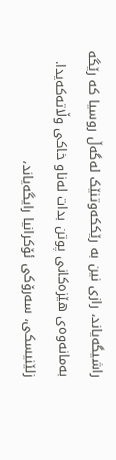راشیگه‌یاند، رازى نین به‌ رێککه‌وتنێک له‌گه‌ڵ روسیا که‌ رێگه‌ به‌مانه‌وه‌ى هێزه‌کانى پوتن بدات له‌ناو خاکى وڵاته‌که‌یدا. زلێنیسکی، سه‌رۆکى ئۆکرانیا رایگه‌یاند،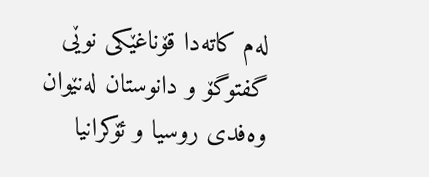له‌م کاته‌دا قۆناغێکى نوێى گفتوگۆ و دانوستان له‌نێوان وه‌فدى روسیا و ئۆکرانیا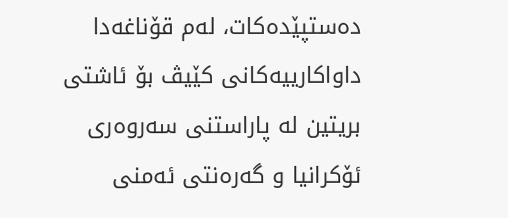ده‌ستپێده‌کات، له‌م قۆناغه‌دا داواکارییه‌کانى کێیڤ بۆ ئاشتى بریتین له‌ پاراستنى سه‌روه‌رى ئۆکرانیا و گه‌ره‌نتى ئه‌منى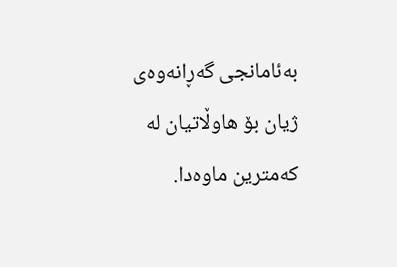به‌ئامانجى گه‌ڕانه‌وه‌ى ژیان بۆ هاوڵاتیان له‌ که‌مترین ماوه‌دا.